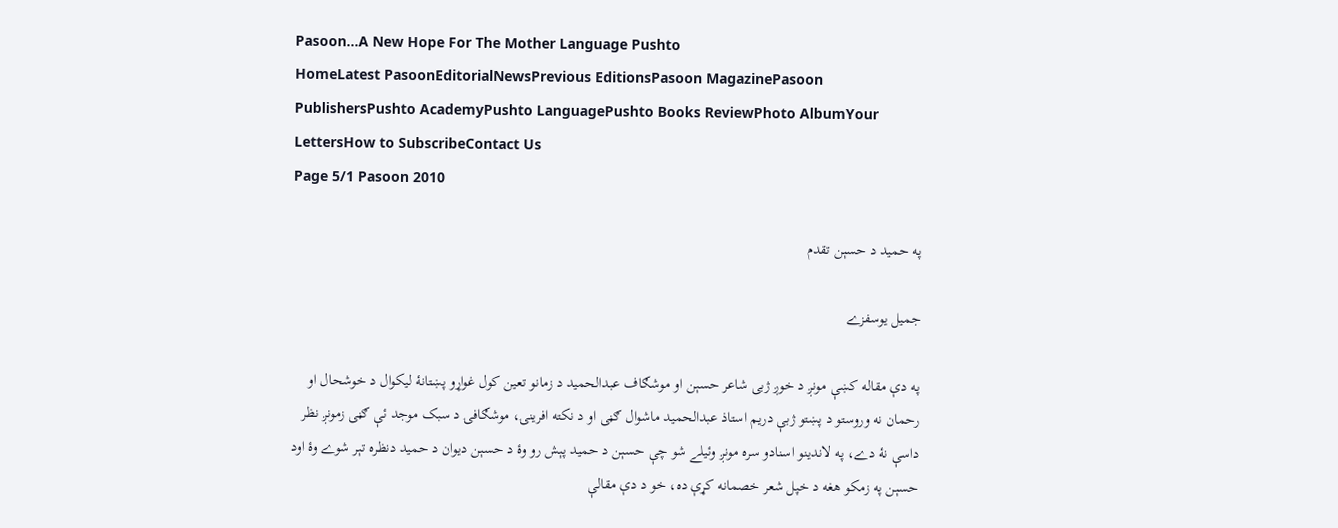Pasoon...A New Hope For The Mother Language Pushto
HomeLatest PasoonEditorialNewsPrevious EditionsPasoon MagazinePasoon PublishersPushto AcademyPushto LanguagePushto Books ReviewPhoto AlbumYour LettersHow to SubscribeContact Us
Page 5/1 Pasoon 2010

په حميد د حسېن تقدم

جميل يوسفزے

په دې مقاله کښې مونږ د خوږ ژبى شاعر حسېن او موشګاف عبدالحميد د زمانو تعين کول غواړو پښتانۀ ليکوال د خوشحال او رحمان نه وروستو د پښتو ژبې دريم استاذ عبدالحميد ماشوال ګڼى او د نکته افرينۍ، موشګافۍ د سبک موجد ئې ګڼى زمونږ نظر داسې نۀ دے، په لاندينو اسنادو سره مونږ وئيلے شو چې حسېن د حميد پېش رو وۀ د حسېن ديوان د حميد دنظره تېر شوے وۀ اود حسېن په زمکو هغه د خپل شعر خصمانه کړې ده، خو د دې مقالې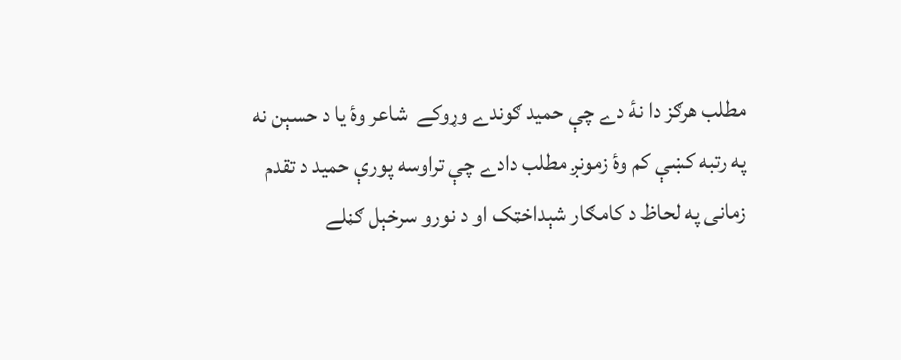مطلب هرګز دا نۀ دے چې حميد ګوندے وړوکے  شاعر وۀ يا د حسېن نه په رتبه کښې کم وۀ زمونږ مطلب دادے چې تراوسه پورې حميد د تقدم زمانى په لحاظ د کامګار شېداخټک او د نورو سرخېل ګڼلے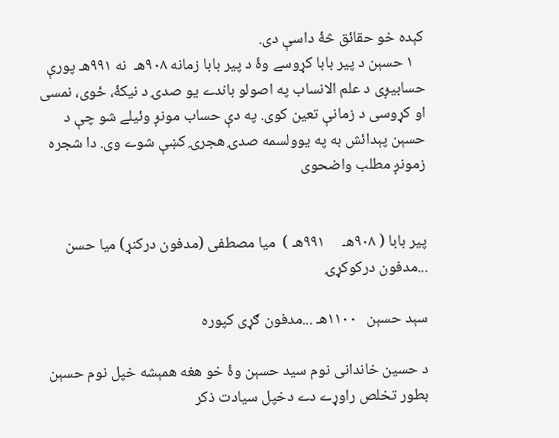کېده خو حقائق څۀ داسې دى.
   ١ حسېن د پير بابا کړوسے وۀ د پير بابا زمانه ٩٠٨هـ  نه ٩٩١هـ پورې حسابيږى د علم الانساب په اصولو باندے يو صدۍ د نيکۀ، ځوى، نمسى او کړوسى د زمانې تعين کوى. په دې حساب مونږ وئيلے شو چې د حسېن پېدائش به په يوولسمه صدۍ هجرۍ کښې شوے وى. دا شجره زمونږ مطلب واضحوى


پير بابا ( ٩٠٨هـ     ٩٩١هـ )  ميا مصطفى (مدفون درکنړ) ميا حسن    ...مدفون درکوکړۍ

سېد حسېن   ١١٠٠هـ ...مدفون ګړى کپوره

د حسين خاندانى نوم سيد حسېن وۀ خو هغه همېشه خپل نوم حسېن بطور تخلص راوړے دے دخپل سيادت ذکر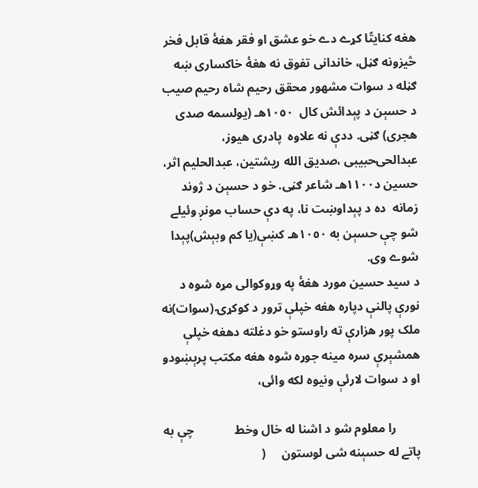هغه کنايتًا کړے دے خو عشق او فقر هغۀ قابل فخر څيزونه ګڼل، خاندانى تفوق نه هغۀ خاکسارى ښه ګڼله د سوات مشهور محقق رحيم شاه رحيم صيب د حسېن د پېدائش کال  ١٠٥٠هـ (يولسمه صدى هجرى) ګڼى. ددې نه علاوه  پادرى هيوز، عبدالحۍحبيبى ،صديق الله ريشتين، عبدالحليم اثر، حسين د١١٠٠هـ شاعر ګڼى. خو د حسېن د ژوند زمانه  ده د پېداوښت نا، په دې حساب مونږ وئيلے شو چې حسېن به ١٠٥٠هـ کښې(يا کم وبېش)پېدا شوے وى.
د سيد حسين مورد هغۀ په وړوکوالى مړه شوه د نورې پالنې دپاره هغه خپلې ترور د کوکړۍ (سوات)نه ملک پور هزارې ته راوستو خو دغلته دهغه خپلې همشېرې سره مينه جوړه شوه هغه مکتب پرېښودو او د سوات لارئې ونيوه لکه وائى،

        را معلوم شو د اشنا له خال وخط             چې به پاتے له حسېنه شى لوستون     (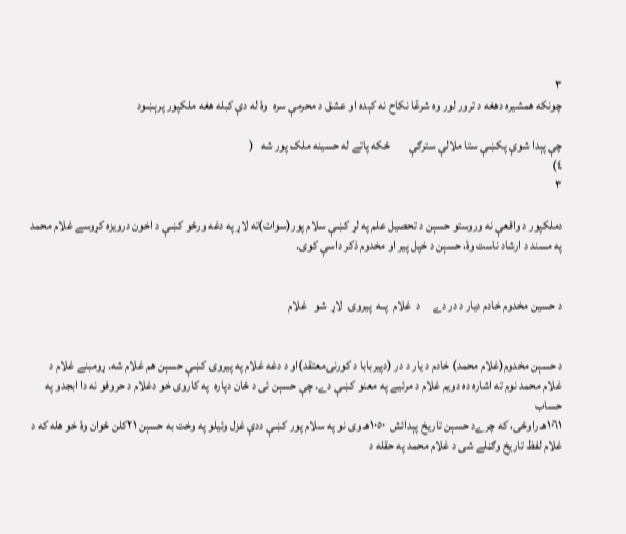٣
چونکه همشيره دهغه د ترور لور وه شرعًا نکاح نه کېده او عشق د محرمې سره  وۀ له دې کبله هغه ملکپور پرېښود

چې پېدا شوې پکښې ستا ملالې سترګې        ځکه پاتے له حسينه ملک پور شه   (
٤)
٣

دملکپور د واقعې نه وروستو حسېن د تحصيل علم په لړ کښې سلام پور(سوات)ته لاړ په دغه ورځو کښې د اخون درويزه کړوسے غلام محمد په مسند د ارشاد ناست وۀ، حسېن د خپل پير او مخدوم ذکر داسې کوى.


د حسين مخدوم خادم ديار د در دے     د  غلام  پــه  پيروۍ  لاړ  شو   غلام


د حسېن مخدوم(غلام محمد) خادم د يار د در (دپيربابا د کورنۍمعتقد)او د دغه غلام په پيروۍ کښې حسېن هم غلام شه. ړومبنے غلام د غلام محمد نوم ته اشاره ده دويم غلام د مرئيے په معنو کښې دے. چې حسېن ئى د ځان دپاره  په کاروى خو دغلام د حروفو نه دا ابجدو په حساب
١٠٦١هـ راوځى، که چرےد حسېن تاريخ پېدائش  ١٠٥٠هـ وى نو په سلام پور کښې ددې غزل وئيلو په وخت به حسېن ٢١کلن ځوان وۀ خو هله که د غلام لفظ تاريخ وګڼلے شى د غلام محمد په حقله د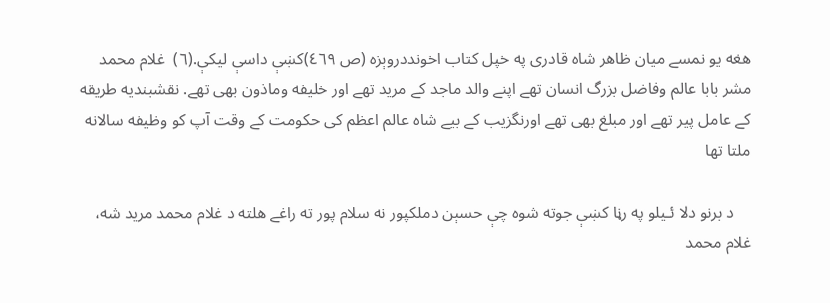هغه يو نمسے ميان ظاهر شاه قادرى په خپل کتاب اخونددروېزه (ص ٤٦٩)کښې داسې ليکې.(٦)  غلام محمد مشر بابا عالم وفاضل بزرگ انسان تهے اپنے والد ماجد کے مريد تهے اور خليفه وماذون بهى تهے. نقشبنديه طريقه کے عامل پير تهے اور مبلغ بهى تهے اورنگزيب کے بيے شاه عالم اعظم کى حکومت کے وقت آپ کو وظيفه سالانه ملتا تها

    د برنو دلا ئـيلو په رڼا کښې جوته شوه چې حسېن دملکپور نه سلام پور ته راغے هلته د غلام محمد مريد شه، غلام محمد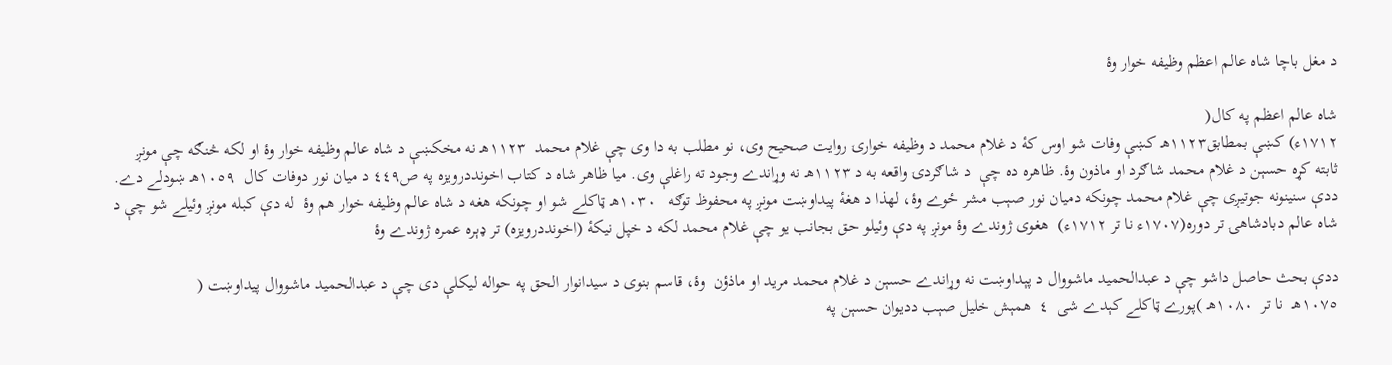د مغل باچا شاه عالم اعظم وظيفه خوار وۀ

شاه عالم اعظم په کال(
١٧١٢ء) کښې بمطابق١١٢٣هـ کښې وفات شو اوس کۀ د غلام محمد د وظيفه خوارۍ روايت صحيح وى، نو مطلب به دا وى چې غلام محمد  ١١٢٣هـ نه مخکښې د شاه عالم وظيفه خوار وۀ او لکه څنګه چې مونږ ثابته کړه حسېن د غلام محمد شاګرد او ماذون وۀ. ظاهره ده چې  د شاګردۍ واقعه به د ١١٢٣هـ نه وړاندے وجود ته راغلې وى. ميا ظاهر شاه د کتاب اخونددرويزه په ص٤٤٩ د ميان نور دوفات کال  ١٠٥٩هـ ښودلے دے. ددې سنينونه جوتيږى چې غلام محمد چونکه دميان نور صېب مشر ځوے وۀ، لهذا د هغۀ پيداوښت مونږ په محفوظ توګه   ١٠٣٠هـ ټاکلے شو او چونکه هغه د شاه عالم وظيفه خوار هم وۀ  له دې کبله مونږ وئيلے شو چې د شاه عالم دبادشاهۍ تر دوره(١٧٠٧ء نا تر ١٧١٢ء)  هغوى ژوندے وۀ مونږ په دې وئيلو حق بجانب يو چې غلام محمد لکه د خپل نيکۀ (اخونددرويزه) تر ډېره عمره ژوندے وۀ

ددې بحث حاصل داشو چې د عبدالحميد ماشووال د پېداوښت نه وړاندے حسېن د غلام محمد مريد او ماذؤن  وۀ، قاسم بنوى د سيدانوار الحق په حواله ليکلې دى چې د عبدالحميد ماشووال پيداوښت (
١٠٧٥هـ  نا تر  ١٠٨٠هـ )پورے ټاکلے کېدے شى  ٤  همېش خليل صېب دديوان حسېن په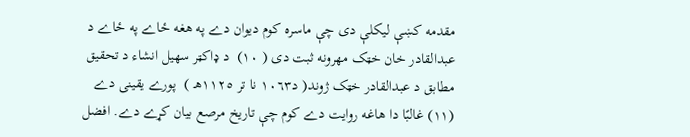مقدمه کښې ليکلې دى چې ماسره کوم ديوان دے په هغه ځاے په ځاے د عبدالقادر خان خټک مهرونه ثبت دى ( ١٠)  د ډاکټر سهيل انشاء د تحقيق مطابق د عبدالقادر خټک ژوند( د١٠٦٣ نا تر ١١٢٥هـ )  پورے يقينى دے (١١) غالبًا دا هاغه روايت دے کوم چې تاريخ مرصع بيان کړے دے. افضل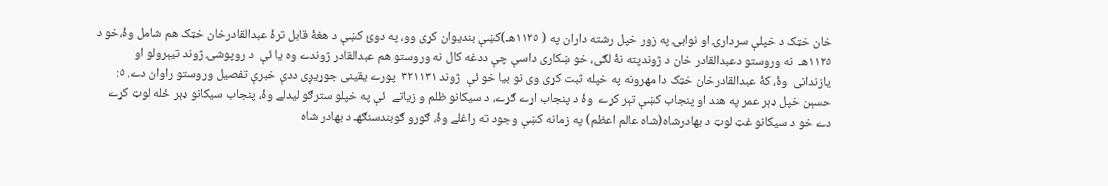خان خټک د خپلې سردارۍ او نوابۍ په زور خپل رشته داران په ( ١١٢٥هـ)کښې بنديوان کړى وو، په دوئ کښې د هغۀ قابل ترۀ عبدالقادرخان خټک هم شامل وۀ،خو د ١١٢٥هـ  نه وروستو دعبدالقادر خان د ژوندپته نۀ لګى، خو ښکارى داسې چې ددغه کال نه وروستو هم عبدالقادر ژوندے وه يا ئې  د روپوشۍ ژوند تيېرولو او يازندانى  وۀ، کۀ عبدالقادرخان خټک دا مهرونه په خپله ثبت کړى وى نو بيا خو ئې  ژوند ٣٢١١٣١  پورے يقينى جوړيږى ددې خبرې تفصيل وروستو راوان دے. ٥:   حسېن خپل ډېر عمر په هند او پنجاب کښې تېر کړے  وۀ د پنجاب اړے ګړے، د سيکانو ظلم و زياتے  ئې په خپلو سترګو ليدلے وۀ، پنجاب سيکانو ډېر ځله لوټ کړے دے خو د سيکانو غټ لوټ د بهادرشاه(شاه عالم اعظم) په زمانه کښې وجود ته راغلے وۀ، ګورو ګوبندسنګهـ د بهادر شاه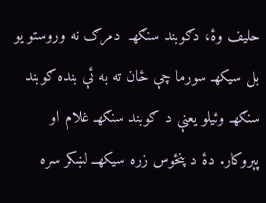حليف وۀ، دګوبند سنګهـ  دمرګ نه وروستو يو بل سيکهـ سورما چې ځان ته به ئې بنده ګوبند سنګهـ وئيلو يعنې د ګوبند سنګهـ غلام او پېروکار. دۀ د پنځوس زره سيکهــ لښکر سره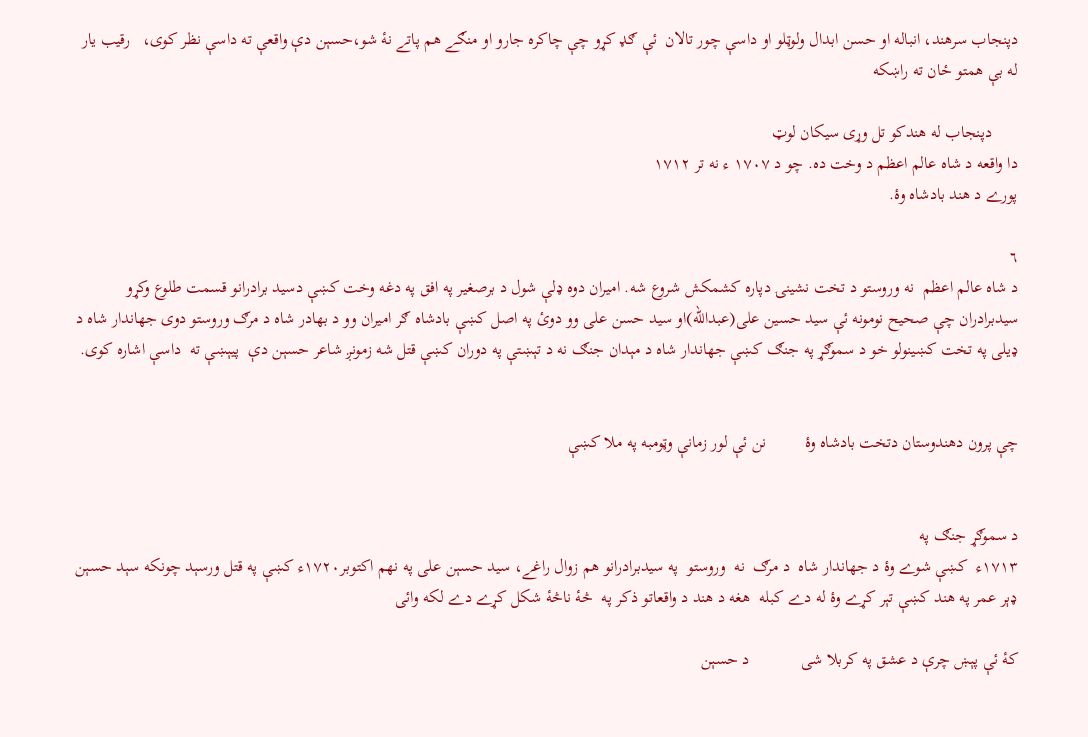دپنجاب سرهند، انباله او حسن ابدال ولوټلو او داسې چور تالان  ئې ګډ کړو چې چاکره جارو او منګے هم پاتے نۀ شو،حسېن دې واقعې ته داسې نظر کوى،   رقيب يار له بې همتو ځان ته راښکه

      دپنجاب له هندکو تل وړى سيکان لوټ
دا واقعه د شاه عالم اعظم د وخت ده. چو د ١٧٠٧ ء نه تر ١٧١٢
پورے د هند بادشاه وۀ.

٦
د شاه عالم اعظم  نه وروستو د تخت نشينۍ دپاره کشمکش شروع شه. اميران دوه ډلې شول د برصغير په افق په دغه وخت کښې دسيد برادرانو قسمت طلوع وکړو سيدبرادران چې صحيح نومونه ئې سيد حسين على(عبدالله)او سيد حسن على وو دوئ په اصل کښې بادشاه ګر اميران وو د بهادر شاه د مرګ وروستو دوى جهاندار شاه د ډيلى په تخت کښينولو خو د سموګړ په جنګ کښې جهاندار شاه د مېدان جنګ نه د تېښتې په دوران کښې قتل شه زمونږ شاعر حسېن دې  پيېښې ته  داسې اشاره کوى.


چې پرون دهندوستان دتخت بادشاه وۀ         نن ئې لور زمانې وټومبه په ملا کښې


د سموګړ جنګ په
١٧١٣ء  کښې شوے وۀ د جهاندار شاه  د مرګ  نه  وروستو  په سيدبرادرانو هم زوال راغے، سيد حسېن على په نهم اکتوبر١٧٢٠ء کښې په قتل ورسېد چونکه سېد حسېن ډېر عمر په هند کښې تېر کړے وۀ له دے کبله  هغه د هند د واقعاتو ذکر په  څۀ ناڅۀ شکل کړے دے لکه وائى

کۀ ئې پېښ چرې د عشق په کربلا شى            د حسېن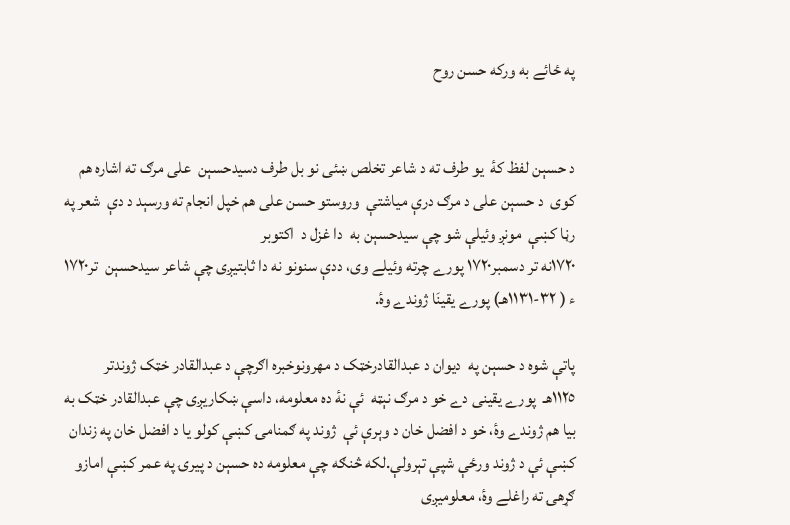په ځائے به ورکه حسن روح


د حسېن لفظ کۀ  يو طرف ته د شاعر تخلص ښئى نو بل طرف دسيدحسېن  على مرګ ته اشاره هم کوى  د حسېن على د مرګ درې مياشتې  وروستو حسن على هم خپل انجام ته ورسېد د دې  شعر په رڼا کښې  مونږ وئيلې شو چې سيدحسېن به  دا غزل د  اکتوبر
١٧٢٠نه تر دسمبر١٧٢٠ پورے چرته وئيلے وى، ددې سنونو نه دا ثابتيږى چې شاعر سيدحسېن  تر١٧٢٠ ء ( ٣٢-١١٣١هـ) پورے يقينَا ژوندے وۀ.

پاتې شوه د حسېن په  ديوان د عبدالقادرخټک د مهرونوخبره اګرچې د عبدالقادر خټک ژوندتر
١١٢٥هـ  پورے يقينى دے خو د مرګ نېټه  ئې نۀ ده معلومه، داسې ښکاريږى چې عبدالقادر خټک به بيا هم ژوندے وۀ، خو د افضل خان د وېرې ئې  ژوند په ګمنامۍ کښې کولو يا د افضل خان په زندان کښې ئې د ژوند ورځې شپې تېرولې.لکه څنګه چې معلومه ده حسېن د پيرۍ په عمر کښې امازو ګړهۍ ته راغلے وۀ، معلوميږى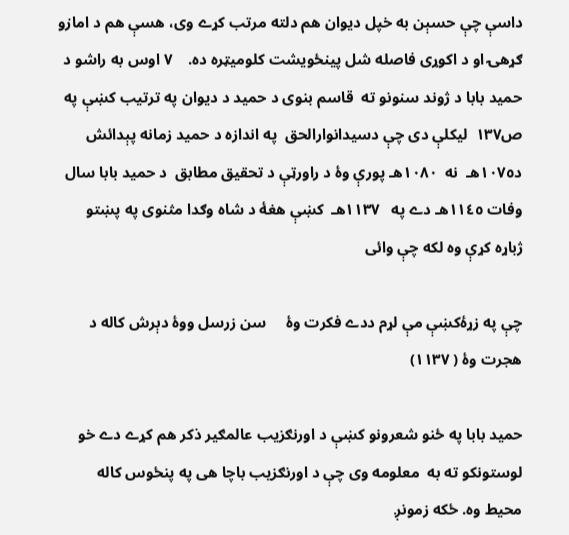داسې چې حسېن به خپل ديوان هم دلته مرتب کړے وى، هسې هم د امازو ګړهۍ او د اکوړى فاصله شل پينځويشت کلوميټره ده.    ٧ اوس به راشو د حميد بابا د ژوند سنونو ته  قاسم بنوى د حميد د ديوان په ترتيب کښې په ص١٣٧  ليکلې دى چې دسيدانوارالحق  په اندازه د حميد زمانه پېدائش د١٠٧٥هـ  نه  ١٠٨٠هـ پورې وۀ د راورټې د تحقيق مطابق  د حميد بابا سال وفات ١١٤٥هـ دے په   ١١٣٧هـ  کښې هغۀ د شاه وګدا مثنوى په پښتو ژباړه کړې وه لکه چې وائى

چې په زړۀکښې مې لړم ددے فکرت وۀ     سن زرسل ووۀ دېرش کاله د هجرت وۀ ( ١١٣٧)

حميد بابا په ځنو شعرونو کښې د اورنګزيب عالمګير ذکر هم کړے دے خو لوستونکو ته به  معلومه وى چې د اورنګزيب باچا هى په پنځوس کاله محيط وه. ځکه زمونږ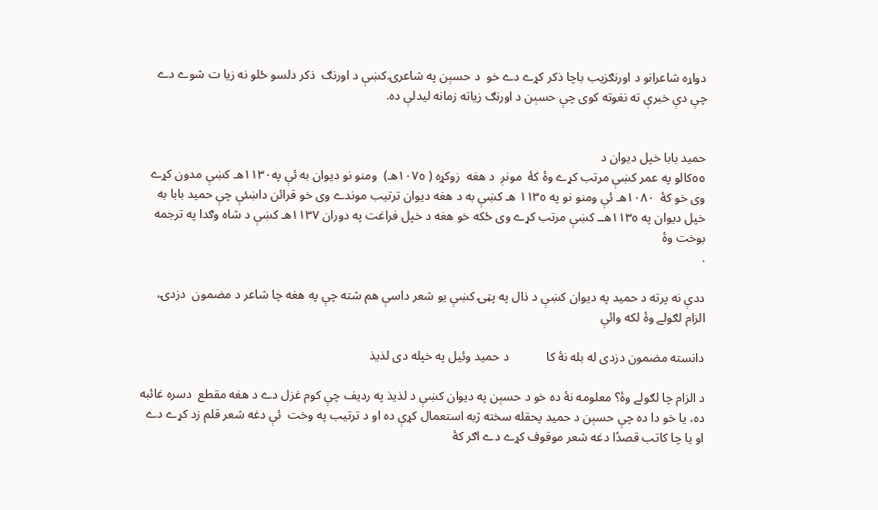دواړه شاعرانو د اورنګزيب باچا ذکر کړے دے خو  د حسېن په شاعرۍ کښې د اورنګ  ذکر دلسو ځلو نه زيا ت شوے دے چې دې خبرې ته نغوته کوى چې حسېن د اورنګ زياته زمانه ليدلې ده.


حميد بابا خپل ديوان د
٥٥کالو په عمر کښې مرتب کړے وۀ کۀ  مونږ  د هغه  زوکړه ( ١٠٧٥هـ)  ومنو نو ديوان به ئې په١١٣٠هـ کښې مدون کړے وى خو کۀ  ١٠٨٠هـ ئې ومنو نو په ١١٣٥ هـ کښې به د هغه ديوان ترتيب موندے وى خو قرائن داښئې چې حميد بابا به خپل ديوان په ١١٣٥هــ کښې مرتب کړے وى ځکه خو هغه د خپل فراغت په دوران ١١٣٧هـ کښې د شاه وګدا په ترجمه بوخت وۀ
.

ددې نه پرته د حميد په ديوان کښې د ذال په پټۍ کښې يو شعر داسې هم شته چې په هغه چا شاعر د مضمون  دزدۍ، الزام لګولے وۀ لکه وائې

دانسته مضمون دزدى له بله نۀ کا            د حميد وئيل په خپله دى لذيذ

د الزام چا لګولے وۀ؟ معلومه نۀ ده خو د حسېن په ديوان کښې د لذيذ په رديف چې کوم غزل دے د هغه مقطع  دسره غائبه ده، يا خو دا ده چې حسېن د حميد پحقله سخته ژبه استعمال کړې ده او د ترتيب په وخت  ئې دغه شعر قلم زد کړے دے او يا چا کاتب قصدًا دغه شعر موقوف کړے دے اګر کۀ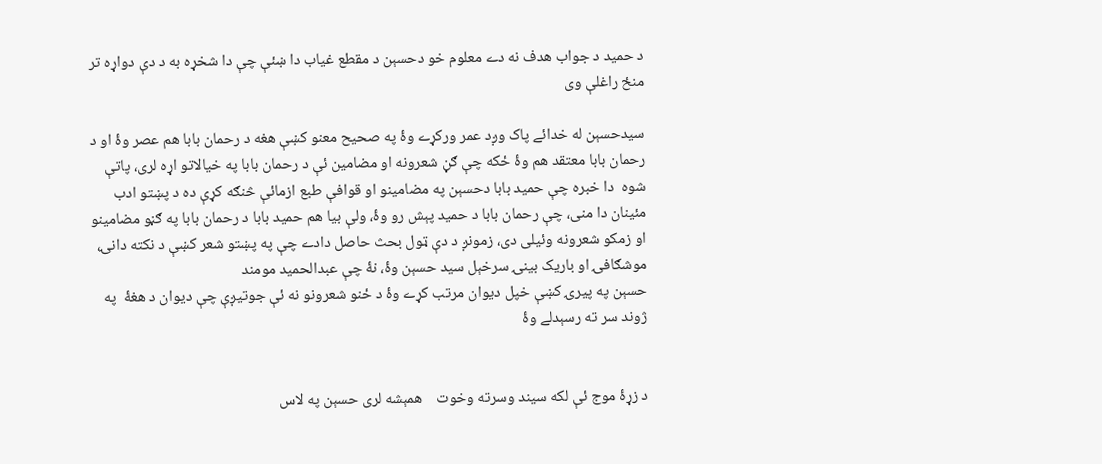د حميد د جواب هدف نه دے معلوم خو دحسېن د مقطع غياب دا ښئې چې دا شخړه به د دې دواړه تر منځ راغلې وى

سيدحسېن له خدائے پاک وږد عمر ورکړے وۀ په صحيح معنو کښې هغه د رحمان بابا هم عصر وۀ او د رحمان بابا معتقد هم وۀ ځکه چې ګڼ شعرونه او مضامين ئې د رحمان بابا په خيالاتو اړه لرى، پاتې شوه  دا خبره چې حميد بابا دحسېن په مضامينو او قوافې طبع ازمائې څنګه کړې ده د پښتو ادب مئينان دا منى، چې رحمان بابا د حميد پېش رو وۀ، ولې بيا هم حميد بابا د رحمان بابا په ګڼو مضامينو او زمکو شعرونه وئيلى دى، زمونږ د دې ټول بحث حاصل دادے چې په پښتو شعر کښې د نکته دانۍ، موشګافۍ او باريک بينۍ سرخېل سيد حسېن وۀ، نۀ چې عبدالحميد مومند
حسېن په پيرۍ کښې خپل ديوان مرتب کړے وۀ د ځنو شعرونو نه ئې جوتيږې چې ديوان د هغۀ  په ژوند سر ته رسېدلے وۀ


د زړۀ موج ئې لکه سيند وسرته وخوت    همېشه لرى حسېن په لاس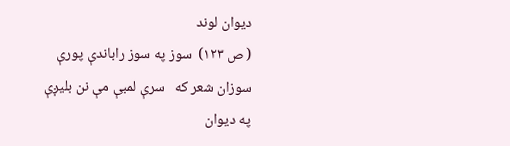ديوان لوند
( ص ١٢٣)  سوز په سوز راباندې پورې سوزان شعر که   سرې لمبې مې نن بليږې په ديوان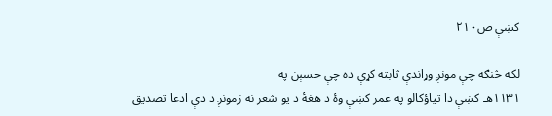کښې ص٢١٠

لکه څنګه چې مونږ وړاندې ثابته کړې ده چې حسېن په
١١٣١هـ کښې دا تياؤکالو په عمر کښې وۀ د هغۀ د يو شعر نه زمونږ د دې ادعا تصديق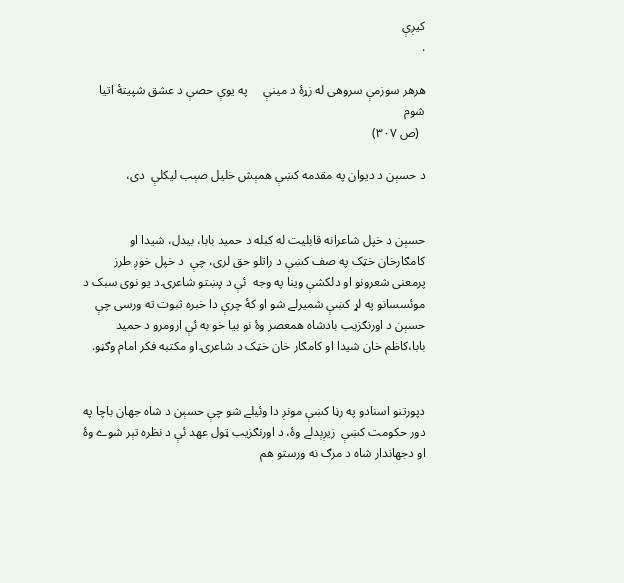کيږې
.

هرهر سوزمې سروهى له زړۀ د مينې     په يوې حصې د عشق شپيتۀ اتيا شوم
  (ص ٣٠٧)

د حسېن د ديوان په مقدمه کښې همېش خليل صېب ليکلې  دى،


حسېن د خپل شاعرانه قابليت له کبله د حميد بابا، بيدل، شيدا او کامګارخان خټک په صف کښې د راتلو حق لرى، چې  د خپل خوږ طرز پرمعنى شعرونو او دلکشې وينا په وجه  ئې د پښتو شاعرۍ د يو نوى سبک د موئسسانو په لړ کښې شميرلے شو او کۀ چرې دا خبره ثبوت ته ورسى چې حسېن د اورنګزيب بادشاه همعصر وۀ نو بيا خو به ئې ارومرو د حميد بابا،کاظم خان شيدا او کامګار خان خټک د شاعرۍ او مکتبه فکر امام وګڼو.


دپورتنو اسنادو په رڼا کښې مونږ دا وئيلے شو چې حسېن د شاه جهان باچا په دور حکومت کښې  زيږېدلے وۀ، د اورنګزيب ټول عهد ئې د نظره تېر شوے وۀ او دجهاندار شاه د مرګ نه ورستو هم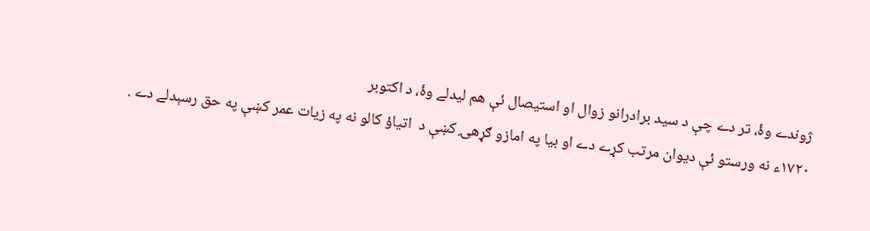ژوندے وۀ، تر دے چې د سيد برادرانو زوال او استيصال ئې هم ليدلے وۀ، د اکتوبر
١٧٢٠ء نه ورستو ئې ديوان مرتب کړے دے او بيا په امازو ګړهۍ کښې د  اتياؤ کالو نه په زيات عمر کښې په حق رسېدلے دے .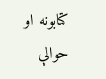کتابونه او حوالې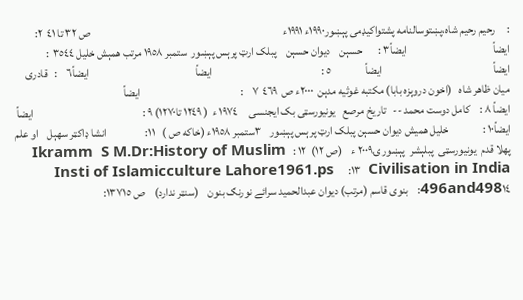:     رحيم رحيم شاه،پښتوسالنامه پشتواکيډمى پېښور١٩٩٠ء ١٩٩١ء                                                                                     ص ٣٢ تا ٤١  ٢:                                                  ايضاً                                      ايضاً٣ :       حسېن    ديوان حسېن    پبلک ارټ پرېس پېښور  ستمبر ١٩٥٨ مرتب همېش خليل ٣٥٤٤  :                                               ايضاً                                                 ايضاً               ٥ :                                                ايضاً                                               ايضاً٦    :   قادرى   ميان ظاهر شاه   (اخون دروېزه بابا) مکتبه غوثيه مدېن  ٢٠٠٠ء ص  ٤٦٩  ٧    :                                            ايضاً                                               ايضاً ٨ :    کامل دوست محمد --   تاريخ مرصع   يونيورسټى بک ايجنسى     ١٩٧٤ ء  ( ١٢٤٩ تا١٢٧٠) ٩ :                                                ايضاً                                               ايضاً١٠ :               خليل هميش ديوان حسېن پبلک ارټ پرېس پېښور    ٣ستمبر ١٩٥٨ء (خاکه ص )   ١١:                 انشا ډاکټر سهېل    او علم پهلا قدم  يونيورسټى  پبلېشر  پېښور ۍ٢٠٠٩ ء    (ص ١٢)  ١٢ :   Ikramm  S M.Dr:History of Muslim Civilisation in India  ١٣:      Insti of Islamicculture Lahore1961.ps 496and498١٤:    بنوى قاسم (مرتب) ديوان عبدالحميد سرائے نورنګ بنون    (سنټر ندارد)    ص ١٣٧١٥: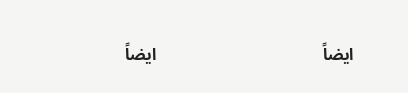ايضاً                                        ايضاً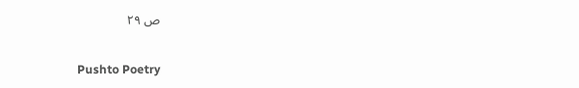ص ٢٩

Pushto Poetry